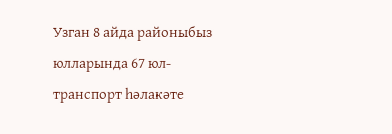Узган 8 айда районыбыз юлларында 67 юл-транспорт һәлакәте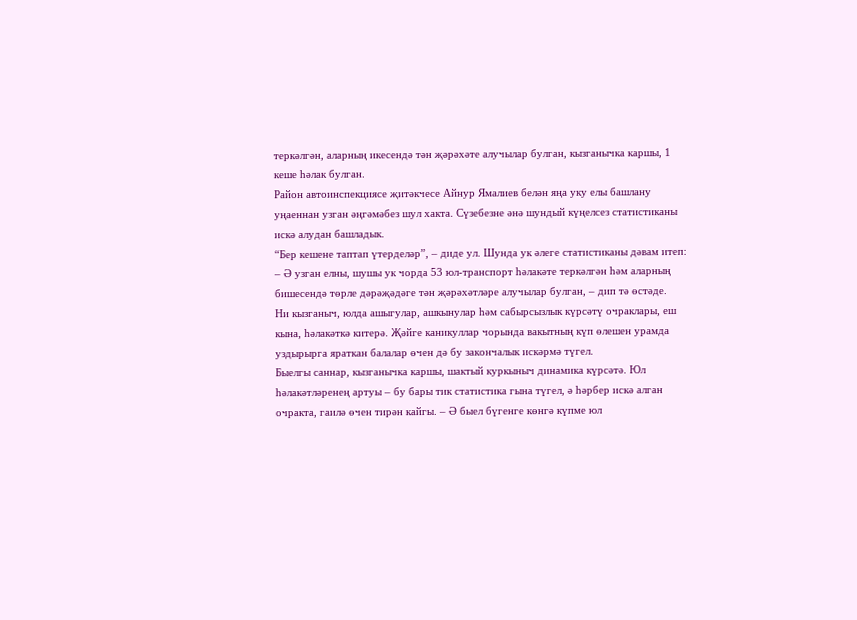теркәлгән, аларның икесендә тән җәрәхәте алучылар булган, кызганычка каршы, 1 кеше һәлак булган.
Район автоинспекциясе җитәкчесе Айнур Ямалиев белән яңа уку елы башлану уңаеннан узган әңгәмәбез шул хакта. Сүзебезне әнә шундый күңелсез статистиканы искә алудан башладык.
“Бер кешене таптап үтерделәр”, – диде ул. Шунда ук әлеге статистиканы дәвам итеп:
– Ә узган елны, шушы ук чорда 53 юл-транспорт һәлакәте теркәлгән һәм аларның бишесендә төрле дәрәҗәдәге тән җәрәхәтләре алучылар булган, – дип тә өстәде.
Ни кызганыч, юлда ашыгулар, ашкынулар һәм сабырсызлык күрсәтү очраклары, еш кына, һәлакәткә китерә. Җәйге каникуллар чорында вакытның күп өлешен урамда уздырырга яраткан балалар өчен дә бу закончалык искәрмә түгел.
Быелгы саннар, кызганычка каршы, шактый куркыныч динамика күрсәтә. Юл һәлакәтләренең артуы – бу бары тик статистика гына түгел, ә һәрбер искә алган очракта, гаилә өчен тирән кайгы. – Ә быел бүгенге көнгә күпме юл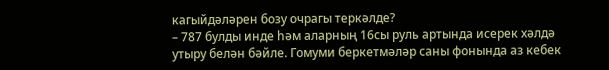кагыйдәләрен бозу очрагы теркәлде?
– 787 булды инде һәм аларның 16сы руль артында исерек хәлдә утыру белән бәйле. Гомуми беркетмәләр саны фонында аз кебек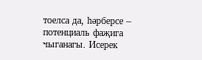тоелса да, һәрберсе – потенциаль фаҗига чыганагы. Исерек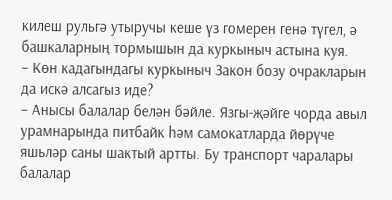килеш рульгә утыручы кеше үз гомерен генә түгел, ә башкаларның тормышын да куркыныч астына куя.
– Көн кадагындагы куркыныч Закон бозу очракларын да искә алсагыз иде?
– Анысы балалар белән бәйле. Язгы-җәйге чорда авыл урамнарында питбайк һәм самокатларда йөрүче яшьләр саны шактый артты. Бу транспорт чаралары балалар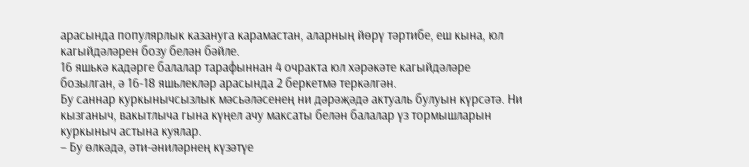арасында популярлык казануга карамастан, аларның йөрү тәртибе, еш кына, юл кагыйдәләрен бозу белән бәйле.
16 яшькә кадәрге балалар тарафыннан 4 очракта юл хәрәкәте кагыйдәләре бозылган, ә 16-18 яшьлекләр арасында 2 беркетмә теркәлгән.
Бу саннар куркынычсызлык мәсьәләсенең ни дәрәҗәдә актуаль булуын күрсәтә. Ни кызганыч, вакытлыча гына күңел ачу максаты белән балалар үз тормышларын куркыныч астына куялар.
– Бу өлкәдә, әти-әниләрнең күзәтүе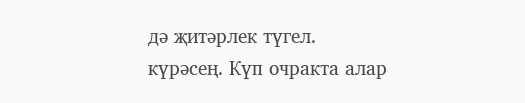дә җитәрлек түгел. күрәсең. Күп очракта алар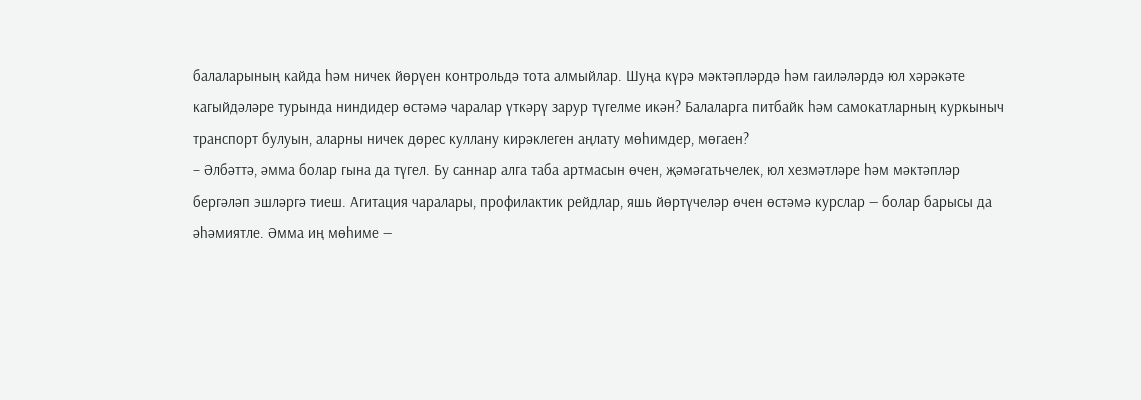балаларының кайда һәм ничек йөрүен контрольдә тота алмыйлар. Шуңа күрә мәктәпләрдә һәм гаиләләрдә юл хәрәкәте кагыйдәләре турында ниндидер өстәмә чаралар үткәрү зарур түгелме икән? Балаларга питбайк һәм самокатларның куркыныч транспорт булуын, аларны ничек дөрес куллану кирәклеген аңлату мөһимдер, мөгаен?
– Әлбәттә, әмма болар гына да түгел. Бу саннар алга таба артмасын өчен, җәмәгатьчелек, юл хезмәтләре һәм мәктәпләр бергәләп эшләргә тиеш. Агитация чаралары, профилактик рейдлар, яшь йөртүчеләр өчен өстәмә курслар — болар барысы да әһәмиятле. Әмма иң мөһиме —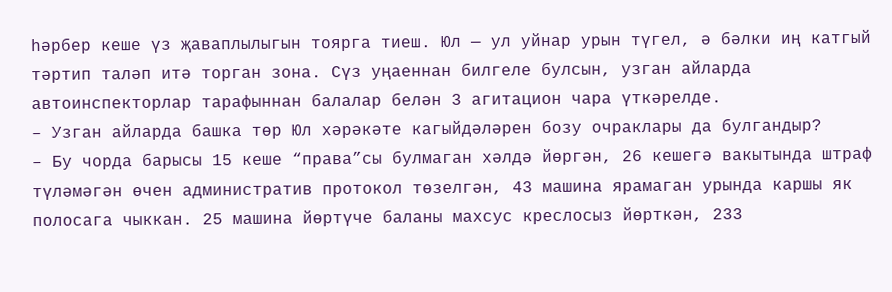һәрбер кеше үз җаваплылыгын тоярга тиеш. Юл — ул уйнар урын түгел, ә бәлки иң катгый тәртип таләп итә торган зона. Сүз уңаеннан билгеле булсын, узган айларда автоинспекторлар тарафыннан балалар белән 3 агитацион чара үткәрелде.
– Узган айларда башка төр Юл хәрәкәте кагыйдәләрен бозу очраклары да булгандыр?
– Бу чорда барысы 15 кеше “права”сы булмаган хәлдә йөргән, 26 кешегә вакытында штраф түләмәгән өчен административ протокол төзелгән, 43 машина ярамаган урында каршы як полосага чыккан. 25 машина йөртүче баланы махсус креслосыз йөрткән, 233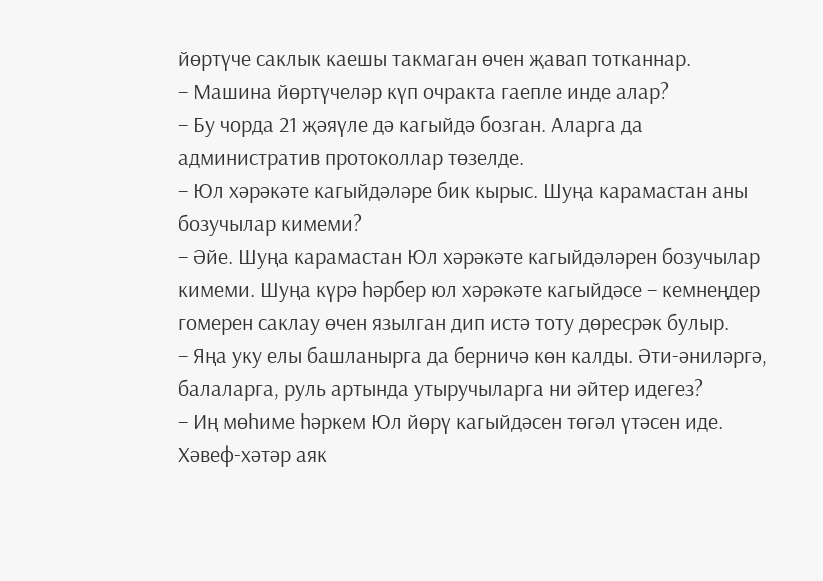йөртүче саклык каешы такмаган өчен җавап тотканнар.
– Машина йөртүчеләр күп очракта гаепле инде алар?
– Бу чорда 21 җәяүле дә кагыйдә бозган. Аларга да административ протоколлар төзелде.
– Юл хәрәкәте кагыйдәләре бик кырыс. Шуңа карамастан аны бозучылар кимеми?
– Әйе. Шуңа карамастан Юл хәрәкәте кагыйдәләрен бозучылар кимеми. Шуңа күрә һәрбер юл хәрәкәте кагыйдәсе – кемнеңдер гомерен саклау өчен язылган дип истә тоту дөресрәк булыр.
– Яңа уку елы башланырга да берничә көн калды. Әти-әниләргә, балаларга, руль артында утыручыларга ни әйтер идегез?
– Иң мөһиме һәркем Юл йөрү кагыйдәсен төгәл үтәсен иде. Хәвеф-хәтәр аяк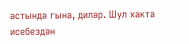астында гына, диләр. Шул хакта исебездән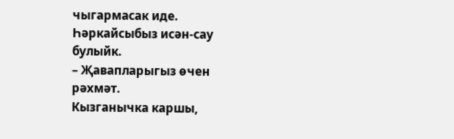чыгармасак иде. Һәркайсыбыз исән-сау булыйк.
– Җавапларыгыз өчен рәхмәт.
Кызганычка каршы,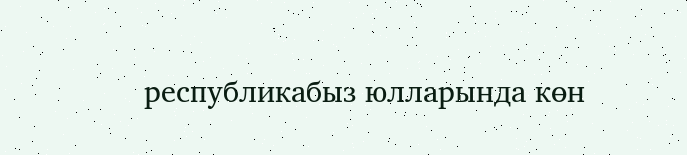республикабыз юлларында көн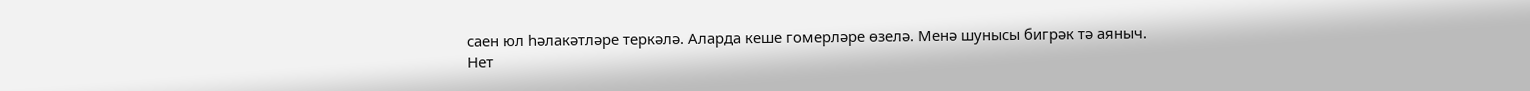саен юл һәлакәтләре теркәлә. Аларда кеше гомерләре өзелә. Менә шунысы бигрәк тә аяныч.
Нет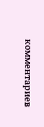комментариев